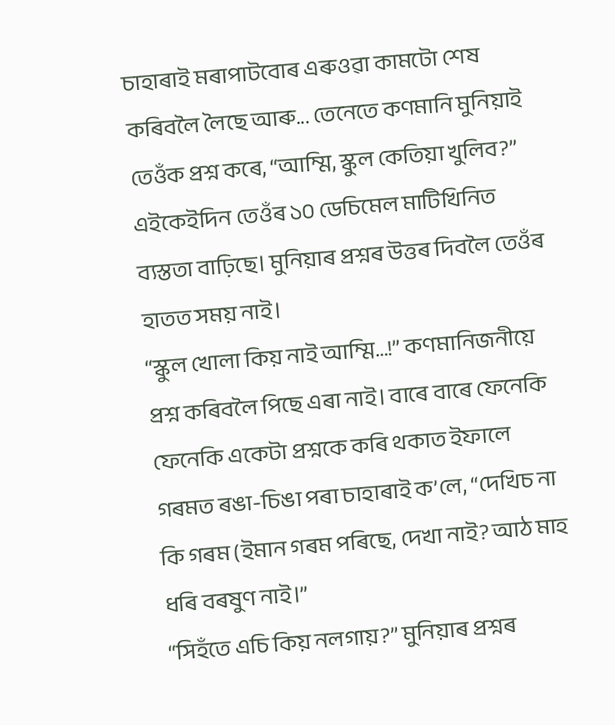চাহাৰাই মৰাপাটবোৰ এৰুওৱা কামটো শেষ কৰিবলৈ লৈছে আৰু... তেনেতে কণমানি মুনিয়াই তেওঁক প্ৰশ্ন কৰে, “আম্মি, স্কুল কেতিয়া খুলিব?” এইকেইদিন তেওঁৰ ১০ ডেচিমেল মাটিখিনিত ব্যস্ততা বাঢ়িছে। মুনিয়াৰ প্ৰশ্নৰ উত্তৰ দিবলৈ তেওঁৰ হাতত সময় নাই।
“স্কুল খোলা কিয় নাই আম্মি…!” কণমানিজনীয়ে প্ৰশ্ন কৰিবলৈ পিছে এৰা নাই। বাৰে বাৰে ফেনেকি ফেনেকি একেটা প্ৰশ্নকে কৰি থকাত ইফালে গৰমত ৰঙা-চিঙা পৰা চাহাৰাই ক’লে, “দেখিচ না কি গৰম (ইমান গৰম পৰিছে, দেখা নাই? আঠ মাহ ধৰি বৰষুণ নাই।”
“সিহঁতে এচি কিয় নলগায়?” মুনিয়াৰ প্ৰশ্নৰ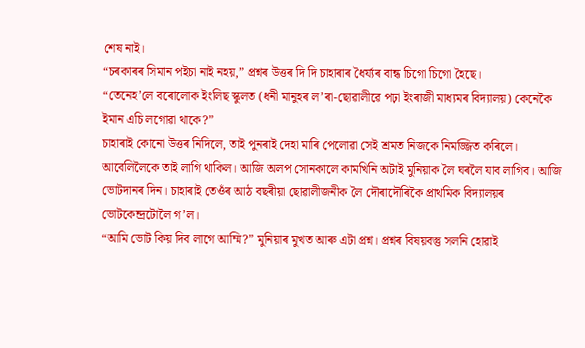শেষ নাই।
“চৰকাৰৰ সিমান পইচা নাই নহয়,” প্ৰশ্নৰ উত্তৰ দি দি চাহাৰাৰ ধৈৰ্য্যৰ বান্ধ চিগো চিগো হৈছে।
“তেনেহ’লে বৰোলোক ইংলিছ স্কুলত (ধনী মানুহৰ ল’ৰা-ছোৱালীৱে পঢ়া ইংৰাজী মাধ্যমৰ বিদ্যালয়) কেনেকৈ ইমান এচি লগোৱা থাকে?”
চাহাৰাই কোনো উত্তৰ নিদিলে, তাই পুনৰাই দেহা মাৰি পেলোৱা সেই শ্ৰমত নিজকে নিমজ্জিত কৰিলে। আবেলিলৈকে তাই লাগি থাকিল। আজি অলপ সোনকালে কামখিনি অটাই মুনিয়াক লৈ ঘৰলৈ যাব লাগিব। আজি ভোটদানৰ দিন। চাহাৰাই তেওঁৰ আঠ বছৰীয়া ছোৱালীজনীক লৈ দৌৰাদৌৰিকৈ প্ৰাথমিক বিদ্যালয়ৰ ভোটকেন্দ্ৰটোলৈ গ’ল।
“আমি ভোট কিয় দিব লাগে আম্মি?” মুনিয়াৰ মুখত আৰু এটা প্ৰশ্ন। প্ৰশ্নৰ বিষয়বস্তু সলনি হোৱাই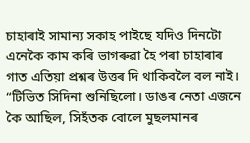চাহাৰাই সামান্য সকাহ পাইছে যদিও দিনটো এনেকৈ কাম কৰি ভাগৰুৱা হৈ পৰা চাহাৰাৰ গাত এতিয়া প্ৰশ্নৰ উত্তৰ দি থাকিবলৈ বল নাই।
“টিভিত সিদিনা শুনিছিলো। ডাঙৰ নেতা এজনে কৈ আছিল, সিহঁতক বোলে মুছলমানৰ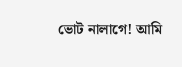ভোট নালাগে! আমি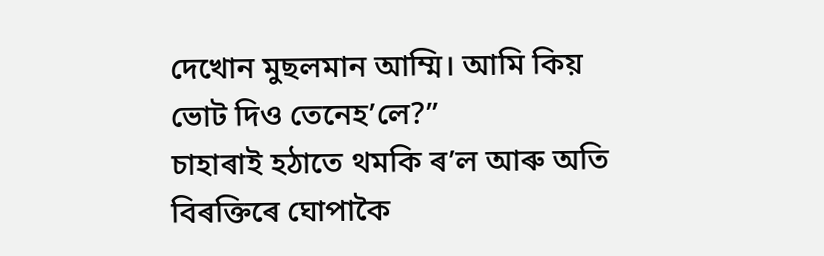দেখোন মুছলমান আম্মি। আমি কিয় ভোট দিও তেনেহ’লে?”
চাহাৰাই হঠাতে থমকি ৰ’ল আৰু অতি বিৰক্তিৰে ঘোপাকৈ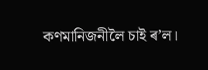কণমানিজনীলৈ চাই ৰ’ল।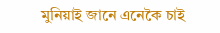মুনিয়াই জানে এনেকৈ চাই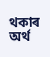থকাৰ অৰ্থ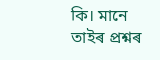কি। মানে তাইৰ প্ৰশ্নৰ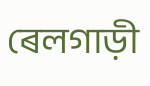ৰেলগাড়ী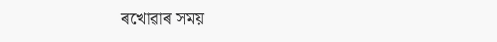ৰখোৱাৰ সময়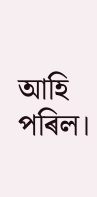আহি পৰিল।